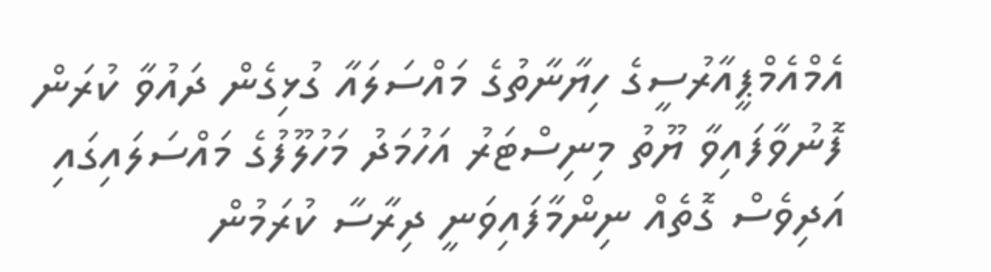އެމްއެމްޕީއާރުސީގެ ހިޔާނާތުގެ މައްސަލައާ ގުޅިގެން ދައުވާ ކުރަން ފޮނުވާފައިވާ ޔޫތު މިނިސްޓަރު އަހުމަދު މަހުލޫފުގެ މައްސަލައިގައި އަދިވެސް ގޮތެއް ނިންމާފައިވަނީ ދިރާސާ ކުރަމުން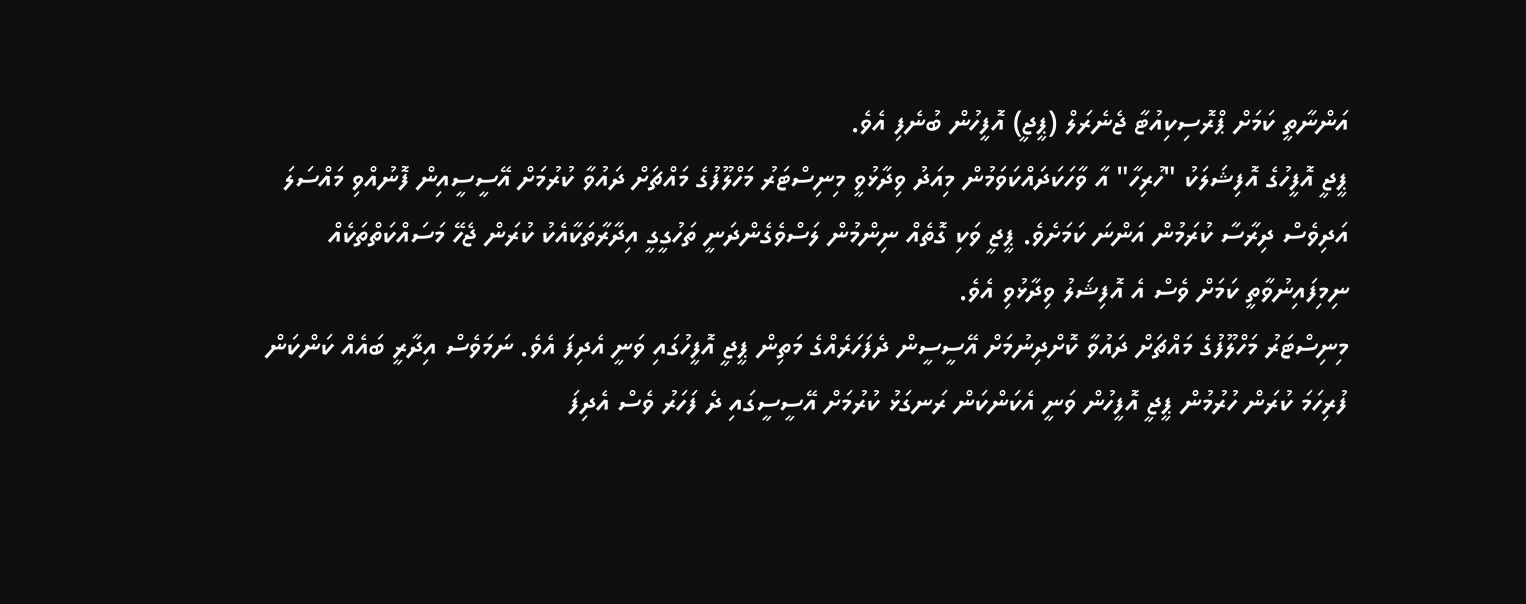އަންނާތީ ކަމަށް ޕްރޮސިކިއުޓާ ޖެނެރަލް (ޕީޖީ) އޮފީހުން ބުނެފި އެވެ.
ޕީޖީ އޮފީހުގެ އޮފިޝަލަކު "ހުރިހާ" އާ ވާހަކަދައްކަވަމުން މިއަދު ވިދާޅުވީ މިނިސްޓަރު މަހްލޫފުގެ މައްޗަށް ދައުވާ ކުރުމަށް އޭސީސީއިން ފޮނުއްވި މައްސަލަ އަދިވެސް ދިރާސާ ކުރަމުން އަންނަ ކަމަށެވެ. ޕީޖީ ވަކި ގޮތެއް ނިންމުން ލަސްވެގެންދަނީ ތަހުގީގީ އިދާރާތަކާއެކު ކުރަން ޖެހޭ މަސައްކަތްތަކެއް ނިމިފައިނުވާތީ ކަމަށް ވެސް އެ އޮފިޝަލު ވިދާޅުވި އެވެ.
މިނިސްޓަރު މަހްލޫފުގެ މައްޗަށް ދައުވާ ކޮށްދިނުމަށް އޭސީސީން ދެފަހަރެއްގެ މަތިން ޕީޖީ އޮފީހުގައި ވަނީ އެދިފަ އެވެ. ނަމަވެސް އިދާރީ ބައެއް ކަންކަން ފުރިހަމަ ކުރަން ހުރުމުން ޕީޖީ އޮފީހުން ވަނީ އެކަންކަން ރަނގަޅު ކުރުމަށް އޭސީސީގައި ދެ ފަހަރު ވެސް އެދިފަ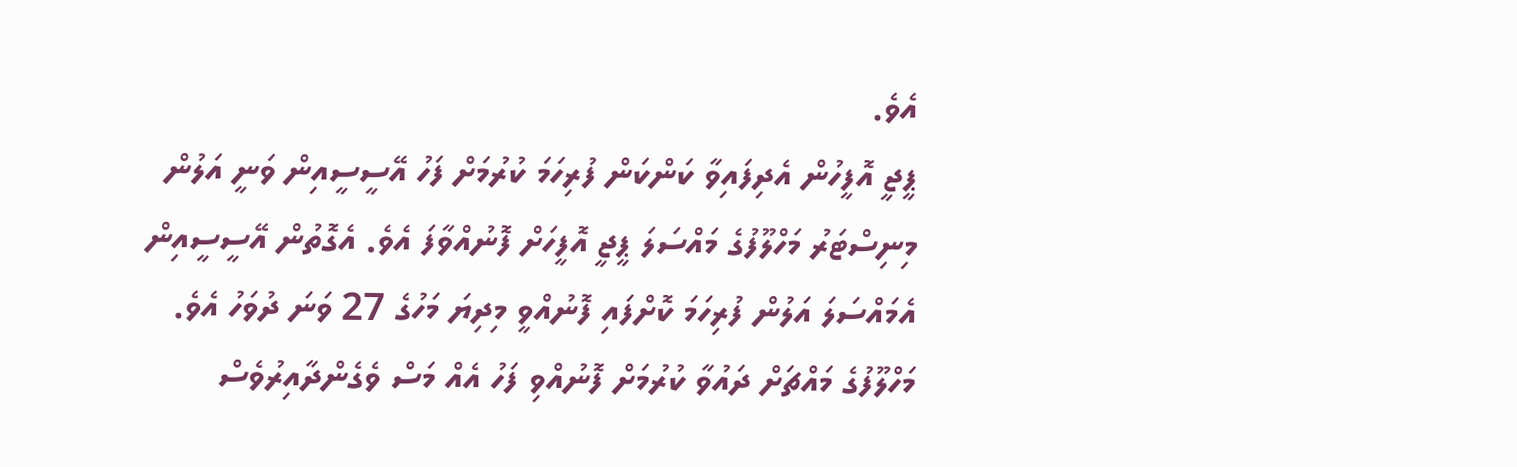އެވެ.
ޕީޖީ އޮފީހުން އެދިފައިވާ ކަންކަން ފުރިހަމަ ކުރުމަށް ފަހު އޭސީސީއިން ވަނީ އަލުން މިނިސްޓަރު މަހްލޫފުގެ މައްސަލަ ޕީޖީ އޮފީހަށް ފޮނުއްވާފަ އެވެ. އެގޮތުން އޭސީސީއިން އެމައްސަލަ އަލުން ފުރިހަމަ ކޮށްފައި ފޮނުއްވީ މިދިޔަ މަހުގެ 27 ވަނަ ދުވަހު އެވެ.
މަހްލޫފުގެ މައްޗަށް ދައުވާ ކުރުމަށް ފޮނުއްވި ފަހު އެއް މަސް ވެގެންދާއިރުވެސް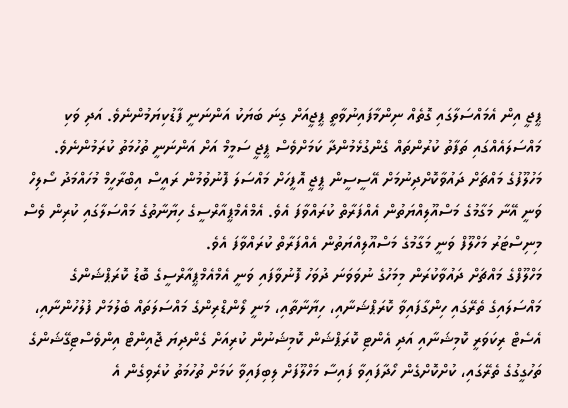ޕީޖީ އިން އެމައްސަލާގައި ގޮތެއް ނިންމާފައިނުވާތީ ޕީޖީއަށް ގިނަ ބަޔަކު އަންނަނީ ފާޑުކިޔަމުންނެވެ. އަދި ވަކި މައްސަލައެއްގައި ތަފާތު ކުރުންތައް ގެންގުޅެމުންދާ ކަމަށްވެސް ޕީޖީ ސަމީމް އަށް އަންނަނީ ތުހުމަތު ކުރަމުންނެވެ.
މަހުލޫފުގެ މައްޗަށް ދައުވާކޮށްދިނުމަށް އޭސީސީން ޕީޖީ އޮފީހަށް މައްސަލަ ފޮނުވުމުން ރައީސް އިބްރާހީމް މުހައްމަދު ސޯލިހް ވަނީ އޭނާ މަގާމުގެ މަސްއޫލިއްޔަތުން އެއްފަރާތް ކުރައްވާފަ އެވެ. އެމްއެމްޕީއާރްސީގެ ހިޔާނާތުގެ މައްސަލާގައި ކުރިން ވެސް މިނިސްޓަރު މަހްލޫފް ވަނީ މަގާމުގެ މަސްއޫލިއްޔަތުން އެއްފަރާތް ކުރައްވާފަ އެވެ.
މަހްލޫފްގެ މައްޗަށް ދައުވާކުރަން މިމަހުގެ ނުވަވަނަ ދުވަހު ފޮނުވާފައި ވަނީ އެމްއެމްޕީއާރްސީގެ ބޮޑު ކޮރަޕްޝަންގެ މައްސަލައިގެ ތެރޭގައި ހިންގާފައިވާ ކޮރަޕްޝަނާއި، ހިޔާނާތާއި، މަނީ ލޯންޑްރިންގެ މައްސަލަތައް ބެލުމަށް ފުލުހުންނާއި، އެސެޓް ރިކަވަރީ ކޮމިޝަނާއި އަދި އެންޓި ކޮރަޕްޝަން ކޮމިޝަނުން ކުރިއަށް ގެންދިޔަ ޖޮއިންޓް އިންވެސްޓިގޭޝަންގެ ތަހުގީގުގެ ތެރޭގައި، ކުށްކޮށްގެން ހޯދާފައިވާ ފައިސާ މަހްލޫފަށް ލިބިފައިވާ ކަމަށް ތުހުމަތު ކުރެވިގެން އެ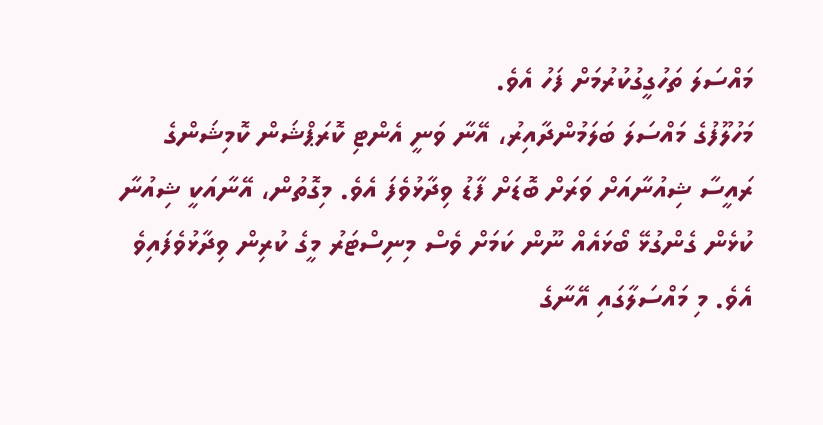މައްސަލަ ތަހުގީގުކުރުމަށް ފަހު އެވެ.
މަހުލޫފުގެ މައްސަލަ ބަލަމުންދާއިރު، އޭނާ ވަނީ އެންޓި ކޮރަޕްޝަން ކޮމިޝަންގެ ރައީސާ ޝިއުނާއަށް ވަރަށް ބޮޑަށް ފާޑު ވިދާޅުވެފަ އެވެ. މިގޮތުން، އޭނާއަކީ ޝިއުނާ ކުޅެން ގެންގުޅޭ ބޯޅައެއް ނޫން ކަމަށް ވެސް މިނިސްޓަރު މީގެ ކުރިން ވިދާޅުވެފައިވެ އެވެ. މި މައްސަލާގައި އޭނާގެ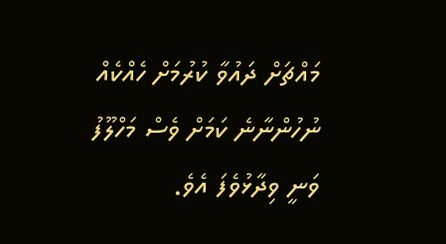މައްޗަށް ދައުވާ ކުރުމަށް ހެއްކެއް ނުހުންނާނެ ކަމަށް ވެސް މަހްލޫފު ވަނީ ވިދާޅުވެފަ އެވެ.